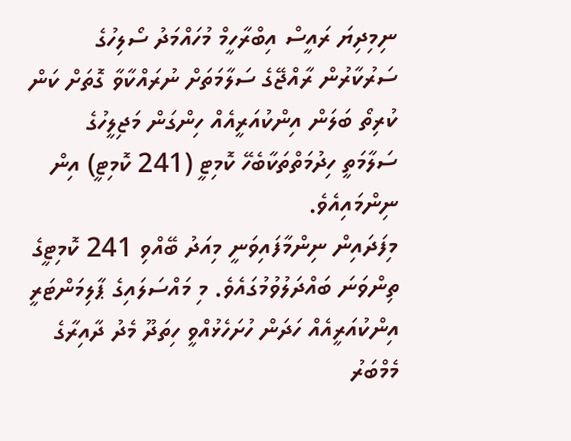ނިމިދިޔަ ރައީސް އިބްރާހީމް މުހައްމަދު ސޯލިހުގެ ސަރުކާރުން ރާއްޖޭގެ ސަލާމަތަށް ނުރައްކާވާ ގޮތަށް ކަން ކުރިތޯ ބަލަން އިންކުއަރީއެއް ހިންގަން މަޖިލީހުގެ ސަލާމަތީ ހިދުމަތްތަކާބެހޭ ކޮމިޓީ (241 ކޮމިޓީ) އިން ނިންމައިއެވެ.
މިފަދައިން ނިންމާފައިވަނީ މިއަދު ބޭއްވި 241 ކޮމިޓީގެ ތިންވަނަ ބައްދަލުވުމުގައެވެ. މި މައްސަލައިގެ ޕާލިމަންޓަރީ އިންކުއަރީއެއް ހަދަން ހުށަހެޅުއްވީ ހިތަދޫ މެދު ދާއިރާގެ މެމްބަރު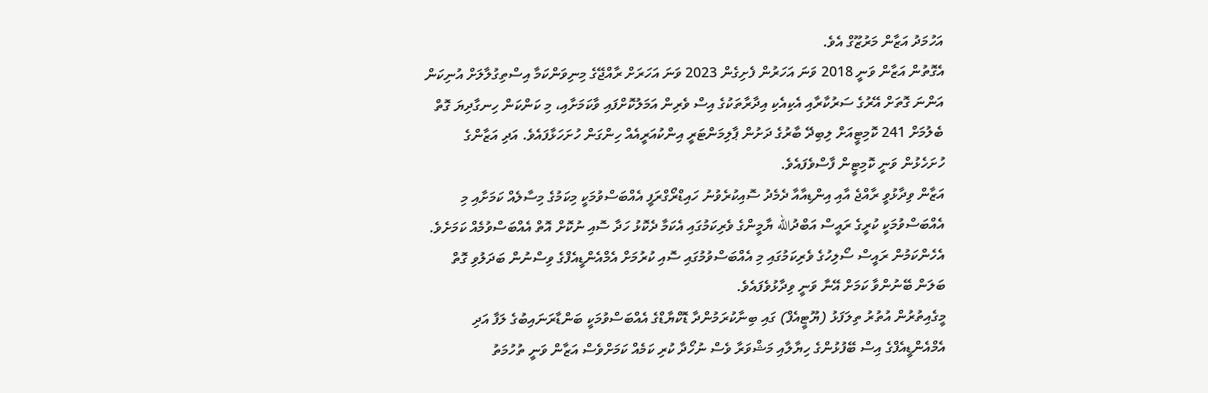އަހުމަދު އަޒާން މަރުޒޫގް އެވެ.
އެގޮތުން އަޒާން ވަނީ 2018 ވަނަ އަހަރުން ފެށިގެން 2023 ވަނަ އަހަރަށް ރާއްޖޭގެ މިނިވަންކަމާ އިސްތިގުލާލަށް އުނިކަން އަންނަ ގޮތަށް އޭރުގެ ސަރުކާރާއި އެކިއެކި އިދާރާތަކުގެ އިސް ވެރިން އަމަލުކޮށްފައި ވާކަމަށާއި، މި ކަންކަން ހިނގާދިޔަ ގޮތް ބެލުމަށް 241 ކޮމިޓީއަށް ލިބިދޭ ބާރުގެ ދަށުން ޕާލިމަންޓަރީ އިންކުއަރީއެއް ހިންގަން ހުށަހަޅާފައެވެ. އަދި އަޒާންގެ ހުށަހެޅުން ވަނީ ކޮމިޓީން ފާސްވެފައެވެ.
އަޒާން ވިދާޅުވީ ރާއްޖެ އާއި އިންޑިއާއާ ދެމެދު ސޮއިކުރެވުނު ހައިޑްރޯގްރަފީ އެއްބަސްވުމަކީ މިކަމުގެ މިސާލެއް ކަމަށާއި މި އެއްބަސްވުމަކީ ކުރީގެ ރައީސް އަބްދުالله ޔާމީންގެ ވެރިކަމުގައި އެކަމާ ދެކޮޅު ހަދާ ސޮއި ނުކޮށް އޮތް އެއްބަސްވުމެއް ކަމަށެވެ. އެހެންކަމުން ރައީސް ސޯލިހުގެ ވެރިކަމުގައި މި އެއްބަސްވުމުގައި ސޮއި ކުރުމަށް އެމްއެންޑީއެފްގެ ވިސްނުން ބަދަލުވި ގޮތް ބަލަން ބޭނުންވާ ކަމަށް އޭނާ ވަނީ ވިދާޅުވެފައެވެ.
މީގެއިތުރުން އުތުރު ތިލަފަޅު (ޔޫޓީއެފް) ގައި ބިނާކުރަމުންދާ ޑޮކްޔާޑްގެ އެއްބަސްވުމަކީ ބަންޑާރަނައިބުގެ ލަފާ އަދި އެމްއެންޑީއެފްގެ އިސް ބޭފުޅުންގެ ހިޔާލާއި މަޝްވަރާ ވެސް ނުހޯދާ ކުރި ކަމެއް ކަމަށްވެސް އަޒާން ވަނީ ތުހުމަތު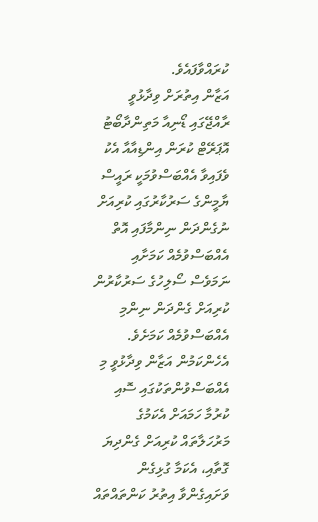ކުރައްވާފައެވެ.
އަޒާން އިތުރަށް ވިދާޅުވީ ރާއްޖޭގައި ޑޯނިއާ މަތިންދާބޯޓު އޮޕަރޭޓް ކުރަން އިންޑިއާއާ އެކު ވެފައިވާ އެއްބަސްވުމަކީ ރައީސް ޔާމީންގެ ސަރުކާރުގައި ކުރިއަށް ނުގެންދަން ނިންމާފައި އޮތް އެއްބަސްވުމެއް ކަމަށާއި ނަމަވެސް ސޯލިހުގެ ސަރުކާރުން ކުރިއަށް ގެންދަން ނިންމި އެއްބަސްވުމެއް ކަމަށެވެ.
އެހެންކަމުން އަޒާން ވިދާޅުވީ މި އެއްބަސްވުންތަކުގައި ސޮއި ކުރުމާ ހަމައަށް އެކަމުގެ މަރުހަލާތައް ކުރިއަށް ގެންދިޔަ ގޮތާއި، އެކަމާ ގުޅިގެން ވަށައިގެންވާ އިތުރު ކަންތައްތައް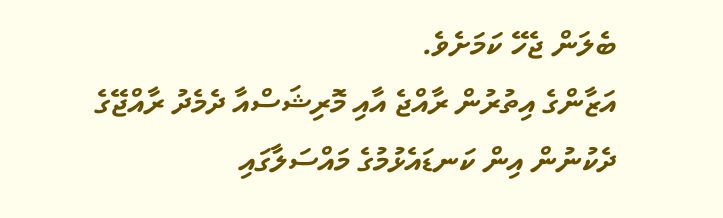ބެލަން ޖެހޭ ކަމަށެވެ.
އަޒާންގެ އިތުރުން ރާއްޖެ އާއި މޮރިޝަސްއާ ދެމެދު ރާއްޖޭގެ ދެކުނުން އިން ކަނޑައެޅުމުގެ މައްސަލާގައި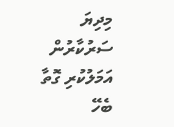މިދިޔަ ސަރުކާރުން އަމަލުކުރި ގޮތާ ބެހޭ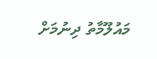މައުލޫމާތު ދިނުމަށް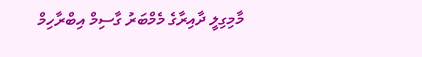މާމިގިލީ ދާއިރާގެ މެމްބަރު ގާސިމް އިބްރާހިމް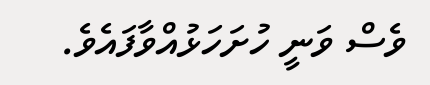ވެސް ވަނީ ހުށަހަޅުއްވާފައެވެ.